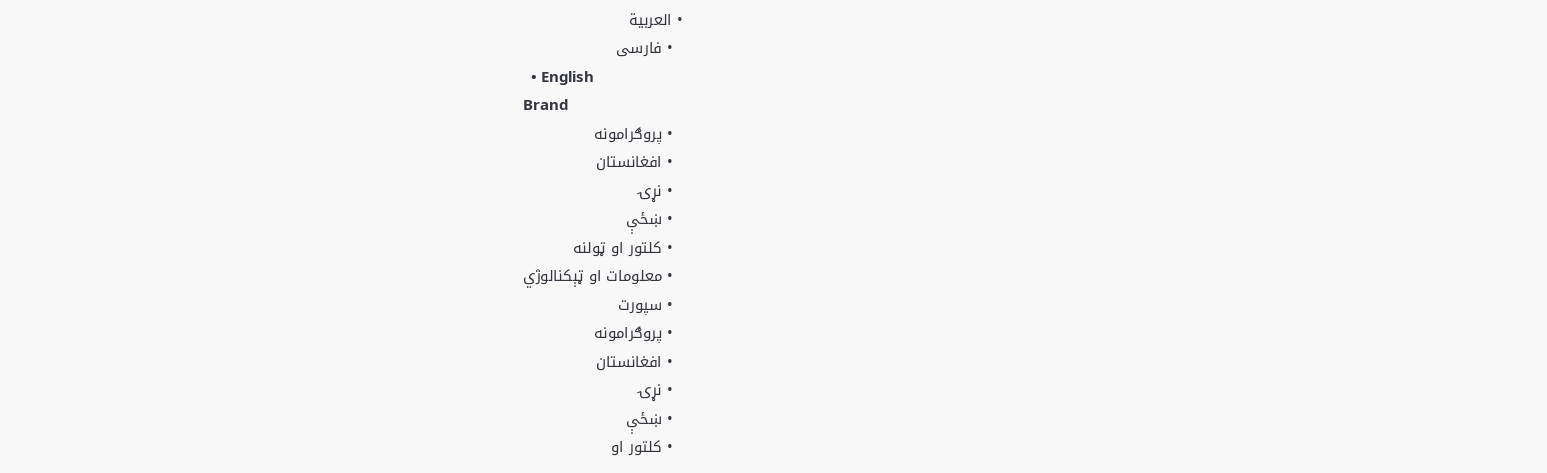• العربية
  • فارسی
  • English
Brand
  • پروګرامونه
  • افغانستان
  • نړۍ
  • ښځې
  • کلتور او ټولنه
  • معلومات او ټېکنالوژي
  • سپورت
  • پروګرامونه
  • افغانستان
  • نړۍ
  • ښځې
  • کلتور او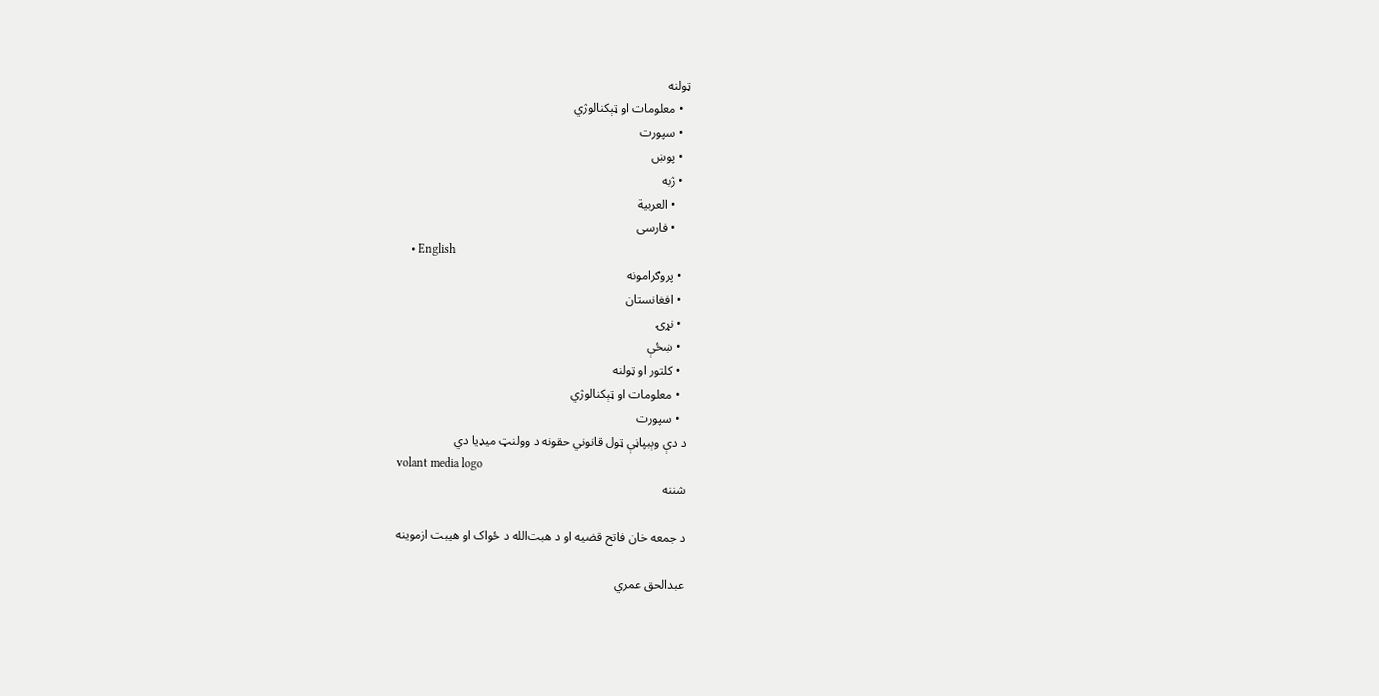ټولنه
  • معلومات او ټېکنالوژي
  • سپورت
  • پوښ
  • ژبه
    • العربية
    • فارسی
    • English
  • پروګرامونه
  • افغانستان
  • نړۍ
  • ښځې
  • کلتور او ټولنه
  • معلومات او ټېکنالوژي
  • سپورت
د دې وېبپاڼې ټول قانوني حقونه د وولنټ میډیا دي
volant media logo
شننه

د جمعه خان فاتح قضیه او د هبت‌الله د ځواک او هیبت ازموینه

عبدالحق عمري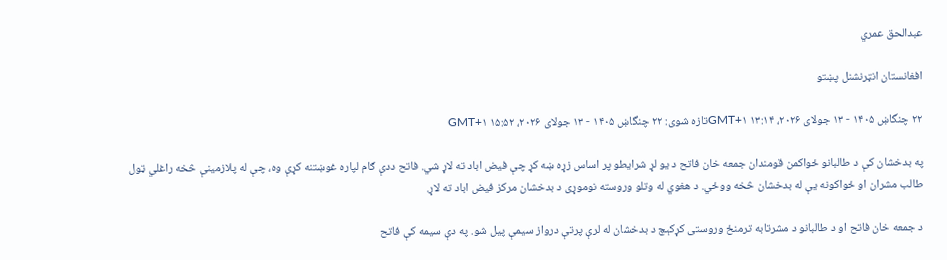عبدالحق عمري

افغانستان انټرنشنل پښتو

۲۲ چنگاښ ۱۴۰۵ - ۱۳ جولای ۲۰۲۶، ۱۳:۱۴ GMT+۱تازه شوی: ۲۲ چنگاښ ۱۴۰۵ - ۱۳ جولای ۲۰۲۶، ۱۵:۵۲ GMT+۱

په بدخشان کې د طالبانو ځواکمن قومندان جمعه خان فاتح د یو لړ شرایطو پر اساس زړه ښه کړ چې فیض اباد ته لاړ شي. فاتح ددې ګام لپاره غوښتنه کړې وه، چې له پلازمینې څخه راغلي ټول طالب مشران او ځواکونه یې له بدخشان څخه ووځي. د هغوي له وتلو وروسته نوموړی د بدخشان مرکز فیض اباد ته لاړ.

د جمعه خان فاتح او د طالبانو د مشرتابه ترمنځ وروستی کړکېچ د بدخشان له لرې پرتې درواز سیمې پیل شو. په دې سیمه کې فاتح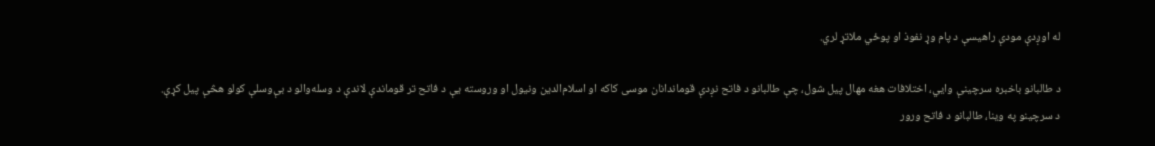له اوږدې مودې راهیسې د پام وړ نفوذ او پوځي ملاتړ لري.

د طالبانو باخبره سرچینې وايي، اختلافات هغه مهال پیل شول، چې طالبانو د فاتح نږدې قوماندانان موسی کاکه او اسلام‌الدین ونیول او وروسته یې د فاتح تر قوماندې لاندې د وسله‌والو د بې‌وسلې کولو هڅې پیل کړې. د سرچینو په وینا، طالبانو د فاتح ورور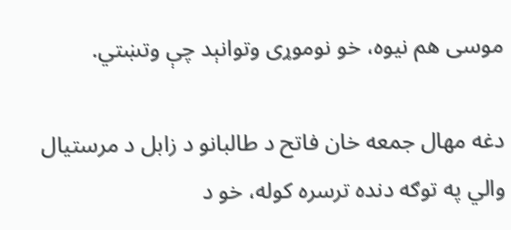موسی هم نیوه، خو نوموړی وتوانېد چې وتښتي.

دغه مهال جمعه خان فاتح د طالبانو د زابل د مرستیال والي په توګه دنده ترسره کوله، خو د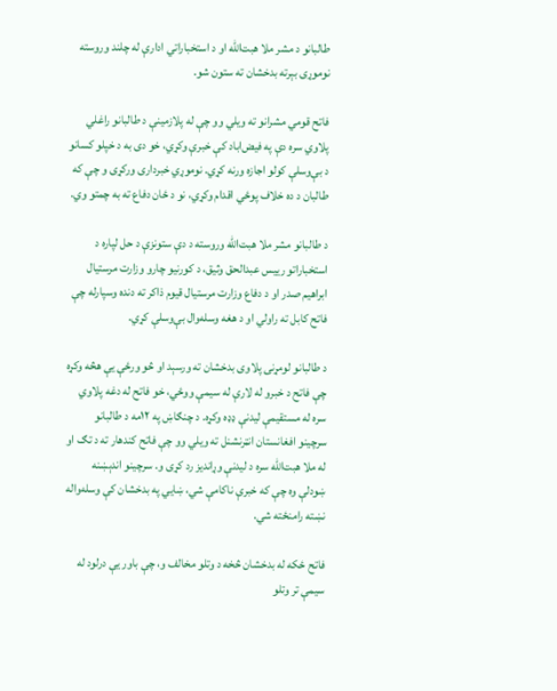طالبانو د مشر ملا هبت‌الله او د استخباراتي ادارې له چلند وروسته نوموړی بېرته بدخشان ته ستون شو.

فاتح قومي مشرانو ته ویلي وو چې له پلازمینې د طالبانو راغلي پلاوي سره دې په فیض‌اباد کې خبرې وکړي، خو دی به د خپلو کسانو د بې‌وسلې کولو اجازه ورنه کړي. نوموړي خبرداری ورکړی و چې که طالبان د ده خلاف پوځي اقدام وکړي، نو د ځان دفاع ته به چمتو وي.

د طالبانو مشر ملا هبت‌الله وروسته د دې ستونزې د حل لپاره د استخباراتو رییس عبدالحق وثیق، د کورنیو چارو وزارت مرستیال ابراهیم صدر او د دفاع وزارت مرستیال قیوم ذاکر ته دنده وسپارله چې فاتح کابل ته راولي او د هغه وسله‌وال بې‌وسلې کړي.

د طالبانو لومړنی پلاوی بدخشان ته ورسېد او څو ورځې یې هڅه وکړه چې فاتح د خبرو له لارې له سیمې ووځي، خو فاتح له دغه پلاوي سره له مستقیمې لیدنې ډډه وکړه. د چنګاښ په ۱۲مه د طالبانو سرچینو افغانستان انټرنشنل ته ویلي وو چې فاتح کندهار ته د تګ او له ملا هبت‌الله سره د لیدنې وړاندیز رد کړی و. سرچینو اندېښنه ښودلې وه چې که خبرې ناکامې شي، ښايي په بدخشان کې وسله‌واله نښته رامنځته شي.

فاتح ځکه له بدخشان څخه د وتلو مخالف و، چې باور یې درلود له سیمې تر وتلو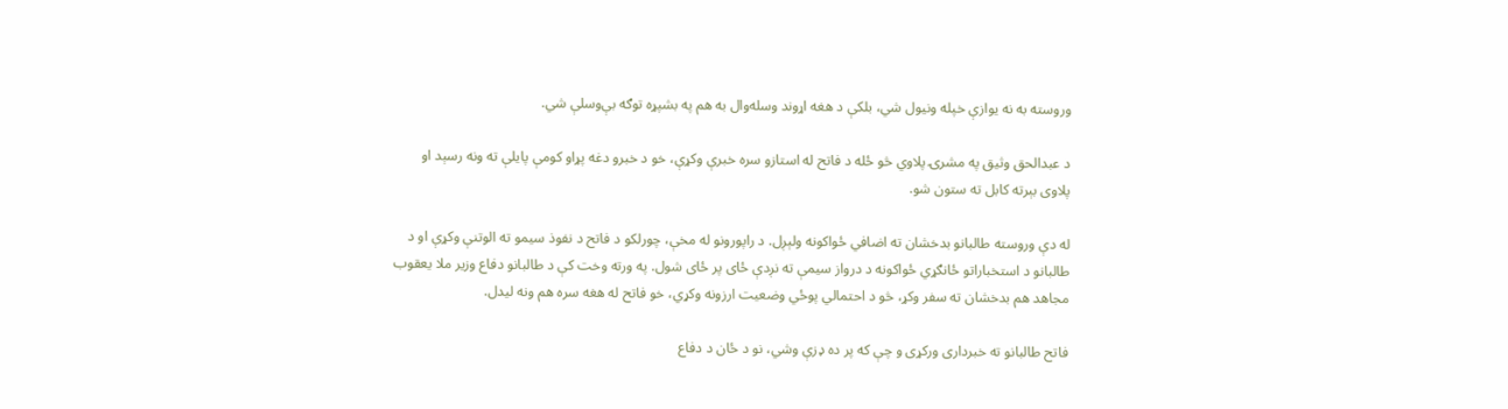وروسته به نه یوازې خپله ونیول شي، بلکې د هغه اړوند وسله‌وال به هم په بشپړه توګه بې‌وسلې شي.

د عبدالحق وثیق په مشرۍ پلاوي څو ځله د فاتح له استازو سره خبرې وکړې، خو د خبرو دغه پړاو کومې پایلې ته ونه رسېد او پلاوی بېرته کابل ته ستون شو.

له دې وروسته طالبانو بدخشان ته اضافي ځواکونه ولېږل. د راپورونو له مخې، چورلکو د فاتح د نفوذ سیمو ته الوتنې وکړې او د طالبانو د استخباراتو ځانګړي ځواکونه د درواز سیمې ته نږدې ځای پر ځای شول. په ورته وخت کې د طالبانو دفاع وزیر ملا یعقوب مجاهد هم بدخشان ته سفر وکړ، څو د احتمالي پوځي وضعیت ارزونه وکړي، خو فاتح له هغه سره هم ونه لیدل.

فاتح طالبانو ته خبرداری ورکړی و چې که پر ده ډزې وشي، نو د ځان د دفاع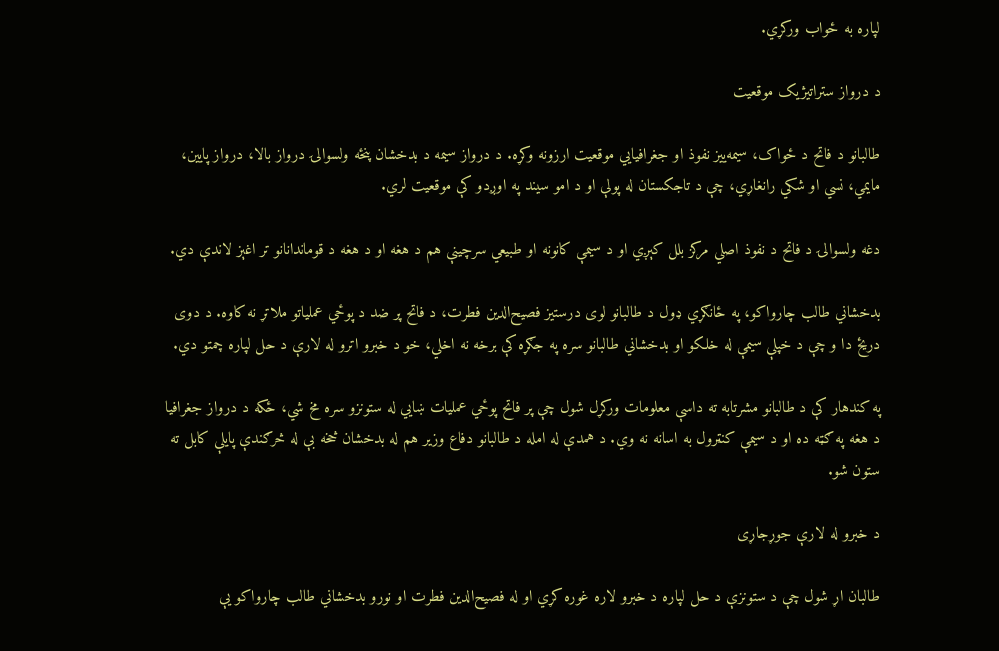لپاره به ځواب ورکړي.

د درواز ستراتیژیک موقعیت

طالبانو د فاتح د ځواک، سیمه‌ییز نفوذ او جغرافیایي موقعیت ارزونه وکړه. د درواز سیمه د بدخشان پنځه ولسوالۍ درواز بالا، درواز پایین، مایمي، نسي او شکي رانغاړي، چې د تاجکستان له پولې او د امو سیند په اوږدو کې موقعیت لري.

دغه ولسوالۍ د فاتح د نفوذ اصلي مرکز بلل کېږي او د سیمې کانونه او طبیعي سرچینې هم د هغه او د هغه د قوماندانانو تر اغېز لاندې دي.

بدخشاني طالب چارواکو، په ځانګړي ډول د طالبانو لوی درستیز فصیح‌الدین فطرت، د فاتح پر ضد د پوځي عملیاتو ملاتړ نه کاوه. د دوی دریځ دا و چې د خپلې سیمې له خلکو او بدخشاني طالبانو سره په جګړه کې برخه نه اخلي، خو د خبرو اترو له لارې د حل لپاره چمتو دي.

په کندهار کې د طالبانو مشرتابه ته داسې معلومات ورکړل شول چې پر فاتح پوځي عملیات ښايي له ستونزو سره مخ شي، ځکه د درواز جغرافیا د هغه په ګټه ده او د سیمې کنټرول به اسانه نه وي. د همدې له امله د طالبانو دفاع وزیر هم له بدخشان څخه بې له څرګندې پایلې کابل ته ستون شو.

د خبرو له لارې جوړجاړی

طالبان اړ شول چې د ستونزې د حل لپاره د خبرو لاره غوره کړي او له فصیح‌الدین فطرت او نورو بدخشاني طالب چارواکو یې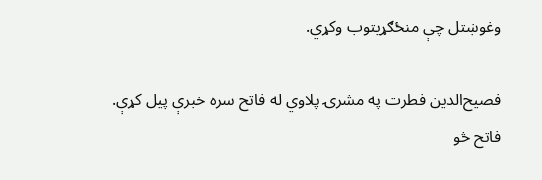وغوښتل چې منځګړیتوب وکړي.

فصیح‌الدین فطرت په مشرۍ پلاوي له فاتح سره خبرې پیل کړې. فاتح څو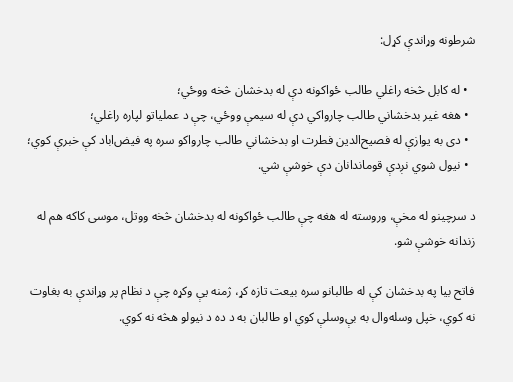شرطونه وړاندې کړل:

  • له کابل څخه راغلي طالب ځواکونه دې له بدخشان څخه ووځي؛
  • هغه غیر بدخشاني طالب چارواکي دې له سیمې ووځي، چې د عملیاتو لپاره راغلي؛
  • دی به یوازې له فصیح‌الدین فطرت او بدخشاني طالب چارواکو سره په فیض‌اباد کې خبرې کوي؛
  • نیول شوي نږدې قوماندانان دې خوشې شي.

د سرچینو له مخې، وروسته له هغه چې طالب ځواکونه له بدخشان څخه ووتل، موسی کاکه هم له زندانه خوشې شو.

فاتح بیا په بدخشان کې له طالبانو سره بیعت تازه کړ، ژمنه یې وکړه چې د نظام پر وړاندې به بغاوت نه کوي، خپل وسله‌وال به بې‌وسلې کوي او طالبان به د ده د نیولو هڅه نه کوي.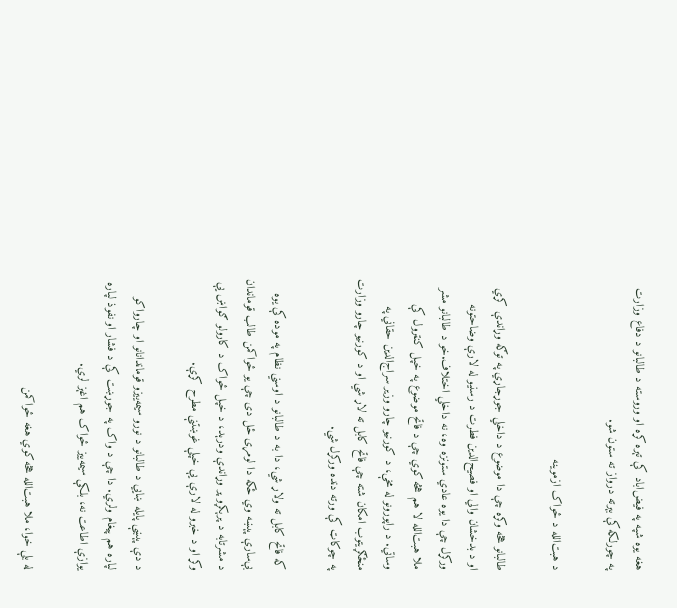هغه یوه شپه په فیض‌اباد کې تېره کړه او وروسته د طالبانو د دفاع وزارت په چورلکه کې بېرته درواز ته ستون شو.

د هبت‌الله د ځواک ازموینه

طالبانو هڅه وکړه چې دا موضوع د داخلي جوړجاړي په توګه وړاندې کړي او د بدخشان والي او فصیح‌الدین فطرت د رسنیو له لارې وضاحتونه ورکړل چې دا یوه عادي ستونزه وه، نه داخلي اختلاف.خو د طالبانو مشر ملا هبت‌الله لا هم هڅه کوي چې د فاتح موضوع په خپل کنټرول کې وساتي. د راپورونو له مخې، د کورنیو چارو وزیر سراج‌الدین حقاني په منځګړیتوب امکان شته چې فاتح کابل ته لاړ شي او د کورنیو چارو وزارت په چوکاټ کې ورته دنده ورکړل شي.

که فاتح کابل ته ولاړ شي، دا به د طالبانو د اوسني نظام په موده کې یوه بې‌سارې پېښه وي ځکه دا لومړی ځل دی چې یو ځواکمن طالب قوماندان د مشرتابه د پرېکړو پر وړاندې ودرېد، د خپل ځواک د کارولو ګواښ یې وکړ او د خبرو له لارې یې خپلې غوښتنې مطرح کړې.

د دې پېښې پایله ښايي د طالبانو د نورو سیمه‌ییزو قوماندانانو او چارواکو لپاره هم پیغام ولري. دا چې د واک په جوړښت کې د فشار او نفوذ لپاره یوازې اطاعت نه، بلکې سیمه‌ییز ځواک هم اغېز لري.

له بلې خوا، ملا هبت‌الله هڅه کوي هغه ځواکمن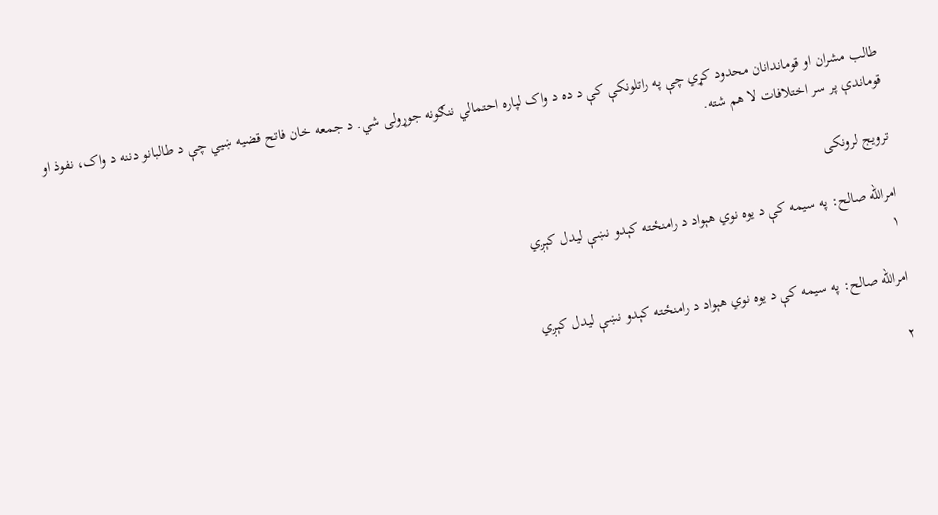طالب مشران او قوماندانان محدود کړي چې په راتلونکې کې د ده د واک لپاره احتمالي ننګونه جوړولی شي. د جمعه خان فاتح قضیه ښيي چې د طالبانو دننه د واک، نفوذ او قوماندې پر سر اختلافات لا هم شته.

ترویج لرونکی

امرالله صالح: په سیمه کې د یوه نوي هېواد د رامنځته کېدو نښې لیدل کېږي
۱

امرالله صالح: په سیمه کې د یوه نوي هېواد د رامنځته کېدو نښې لیدل کېږي

۲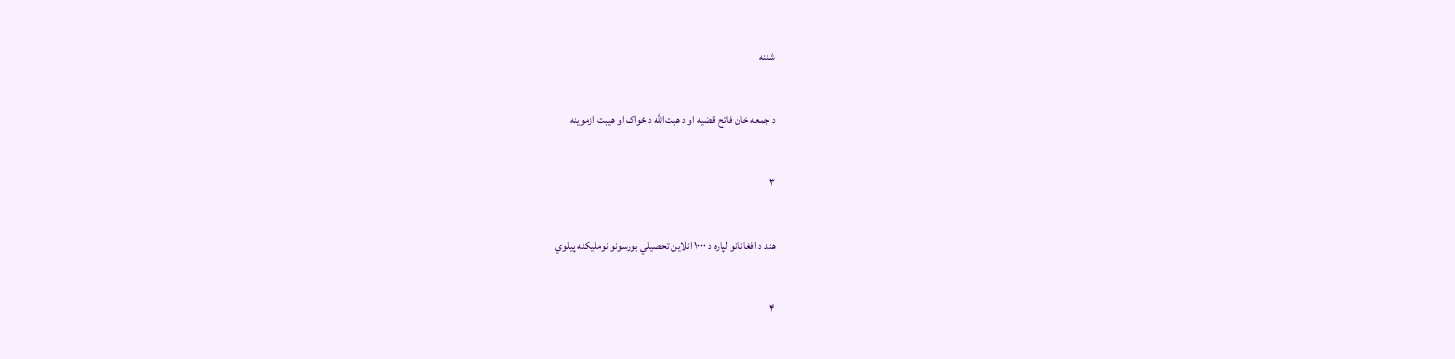شننه

د جمعه خان فاتح قضیه او د هبت‌الله د ځواک او هیبت ازموینه

۳

هند د افغانانو لپاره د ۱۰۰۰ انلاین تحصیلي بورسونو نوملیکنه پیلوي

۴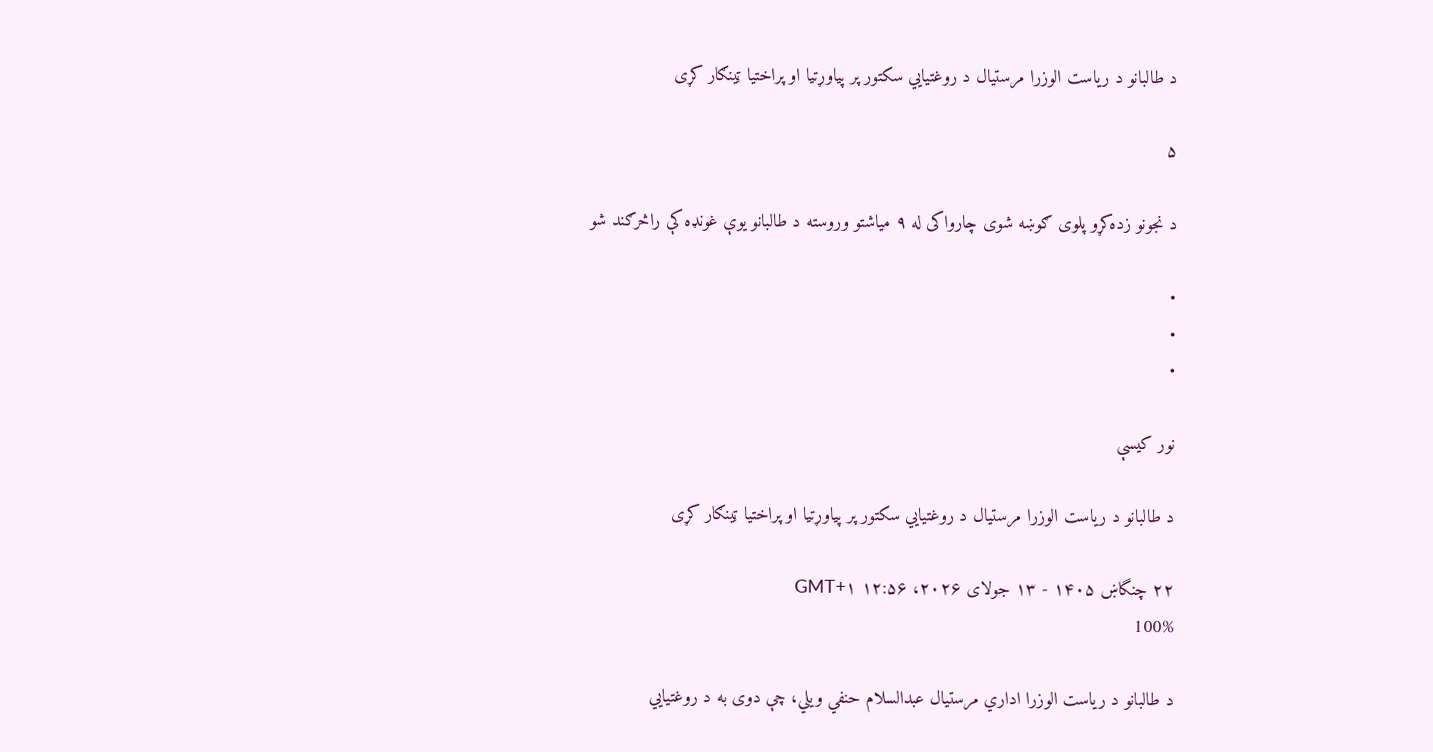د طالبانو د ریاست الوزرا مرستیال د روغتیايي سکتور پر پیاوړتیا او پراختیا ټینګار کړی

۵

د نجونو زده‌کړو پلوی ګوښه شوی چارواکی له ۹ میاشتو وروسته د طالبانو یوې غونډه کې راڅرګند شو

•
•
•

نور کیسې

د طالبانو د ریاست الوزرا مرستیال د روغتیايي سکتور پر پیاوړتیا او پراختیا ټینګار کړی

۲۲ چنگاښ ۱۴۰۵ - ۱۳ جولای ۲۰۲۶، ۱۲:۵۶ GMT+۱
100%

د طالبانو د ریاست الوزرا اداري مرستیال عبدالسلام حنفي ویلي، چې دوی به د روغتیايي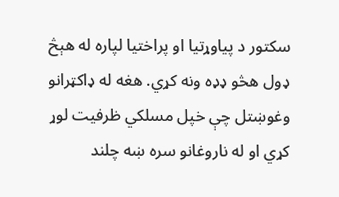سکتور د پیاوړتیا او پراختیا لپاره له هېڅ ډول هڅو ډډه ونه کړي. هغه له ډاکټرانو وغوښتل چې خپل مسلکي ظرفیت لوړ کړي او له ناروغانو سره ښه چلند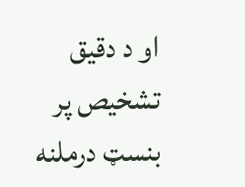او د دقیق تشخیص پر بنسټ درملنه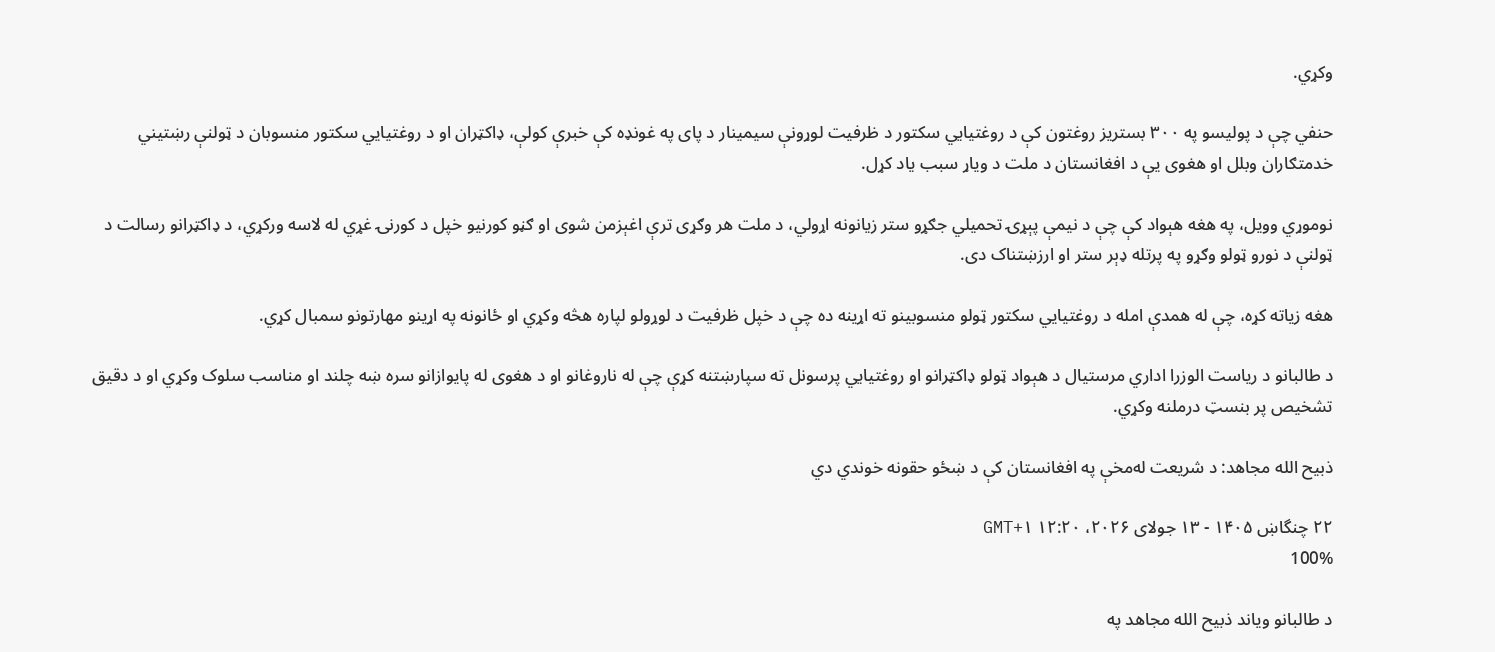وکړي.

حنفي چې د پولیسو په ۳۰۰ بستریز روغتون کې د روغتیايي سکتور د ظرفیت لوړونې سیمینار د پای په غونډه کې خبرې کولې، ډاکټران او د روغتیايي سکتور منسوبان د ټولنې رښتیني خدمتګاران وبلل او هغوی یې د افغانستان د ملت د ویاړ سبب یاد کړل.

نوموړي وویل، په هغه هېواد کې چې د نیمې پېړۍ تحمیلي جګړو ستر زیانونه اړولي، د ملت هر وګړی ترې اغېزمن شوی او ګڼو کورنیو خپل د کورنۍ غړي له لاسه ورکړي، د ډاکټرانو رسالت د ټولنې د نورو ټولو وګړو په پرتله ډېر ستر او ارزښتناک دی.

هغه زیاته کړه، چې له همدې امله د روغتیايي سکتور ټولو منسوبینو ته اړینه ده چې د خپل ظرفیت د لوړولو لپاره هڅه وکړي او ځانونه په اړینو مهارتونو سمبال کړي.

د طالبانو د ریاست الوزرا اداري مرستیال د هېواد ټولو ډاکټرانو او روغتیايي پرسونل ته سپارښتنه کړې چې له ناروغانو او د هغوی له پایوازانو سره ښه چلند او مناسب سلوک وکړي او د دقیق تشخیص پر بنسټ درملنه وکړي.

ذبیح الله مجاهد: د شریعت له‌مخې په افغانستان کې د ښځو حقونه خوندي دي

۲۲ چنگاښ ۱۴۰۵ - ۱۳ جولای ۲۰۲۶، ۱۲:۲۰ GMT+۱
100%

د طالبانو ویاند ذبیح الله مجاهد په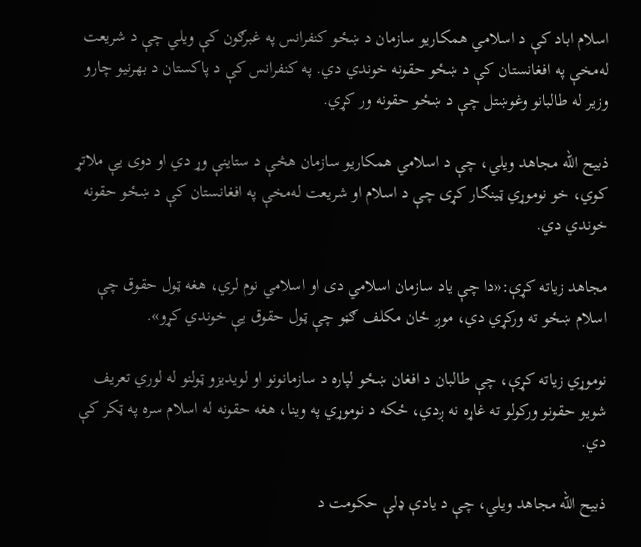اسلام اباد کې د اسلامي همکاریو سازمان د ښځو کنفرانس په غبرګون کې ویلي چې د شریعت له‌مخې په افغانستان کې د ښځو حقونه خوندي دي. په کنفرانس کې د پاکستان د بهرنیو چارو وزیر له طالبانو وغوښتل چې د ښځو حقونه ور کړي.

ذبیح الله مجاهد ویلي، چې د اسلامي همکاریو سازمان هڅې د ستاینې وړ دي او دوی یې ملاتړ کوي، خو نوموړي ټینګار کړی چې د اسلام او شریعت له‌مخې په افغانستان کې د ښځو حقونه خوندي دي.

مجاهد زیاته کړې:«دا چې یاد سازمان اسلامي دی او اسلامي نوم لري، هغه ټول حقوق چې اسلام ښځو ته ورکړي دي، موږ ځان مکلف ګڼو چې ټول حقوق یې خوندي کړو».

نوموړي زیاته کړې، چې طالبان د افغان ښځو لپاره د سازمانونو او لویدیزو ټولنو له لوري تعریف شويو حقونو ورکولو ته غاړه نه ږدي، ځکه د نوموړي په وینا، هغه حقونه له اسلام سره په ټکر کې دي.

ذبیح الله مجاهد ویلي، چې د یادې ډلې حکومت د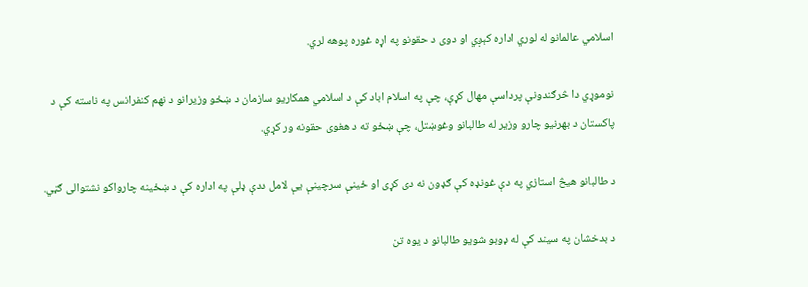اسلامي عالمانو له لوري اداره کېږي او دوی د حقونو په اړه غوره‌ پوهه لري.

نوموړي دا څرګندونې پرداسې مهال کړې، چې په اسلام اباد کې د اسلامي همکاریو سازمان د ښځو وزیرانو د نهم کنفرانس په ناسته کې د پاکستان د بهرنیو چارو وزیر له طالبانو وغوښتل، چې ښځو ته د هغوی حقونه ور کړي.

د طالبانو هیڅ استازي په دې غونډه کې ګډون نه دی کړی او ځینې سرچینې یې لامل ددې ډلې په اداره کې د ښځینه چارواکو نشتوالی ګڼي.

د بدخشان په سیند کې له ډوبو شویو طالبانو د یوه تن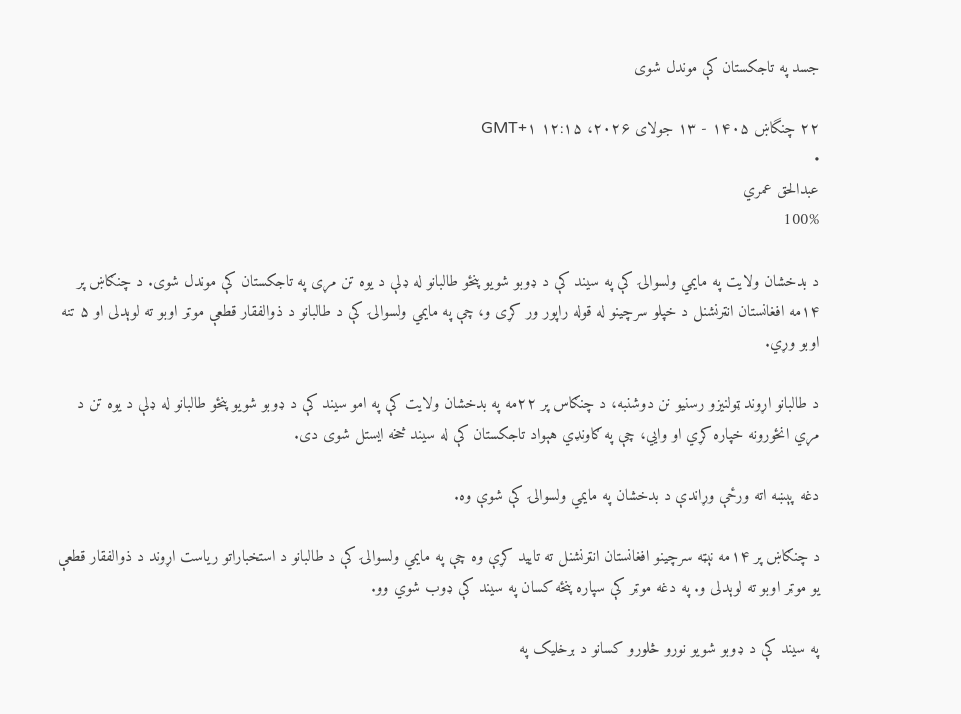جسد په تاجکستان کې موندل شوی

۲۲ چنگاښ ۱۴۰۵ - ۱۳ جولای ۲۰۲۶، ۱۲:۱۵ GMT+۱
•
عبدالحق عمري
100%

د بدخشان ولایت په مایمي ولسوالۍ کې په سیند کې د ډوبو شویو پنځو طالبانو له ډلې د یوه تن مړی په تاجکستان کې موندل شوی. د چنګاښ پر ۱۴مه افغانستان انټرنشنل د خپلو سرچینو له قوله راپور ور کړی و، چې په مایمي ولسوالۍ کې د طالبانو د ذوالفقار قطعې موټر اوبو ته لوېدلی او ۵ تنه اوبو وړي.

د طالبانو اړوند ټولنیزو رسنیو نن دوشنبه، د چنګاس پر ۲۲مه په بدخشان ولایت کې په امو سیند کې د ډوبو شویو پنځو طالبانو له ډلې د یوه تن د مړي انځورونه خپاره کړي او وايي، چې په ګاونډي هېواد تاجکستان کې له سیند څخه ایستل شوی دی.

دغه پېښه اته ورځې وړاندې د بدخشان په مایمي ولسوالۍ کې شوې وه.

د چنګاښ پر ۱۴مه نېټه سرچینو افغانستان انټرنشنل ته تایید کړې وه چې په مایمي ولسوالۍ کې د طالبانو د استخباراتو ریاست اړوند د ذوالفقار قطعې یو موټر اوبو ته لوېدلی و. په دغه موټر کې سپاره پنځه کسان په سیند کې ډوب شوي وو.

په سیند کې د ډوبو شویو نورو څلورو کسانو د برخلیک په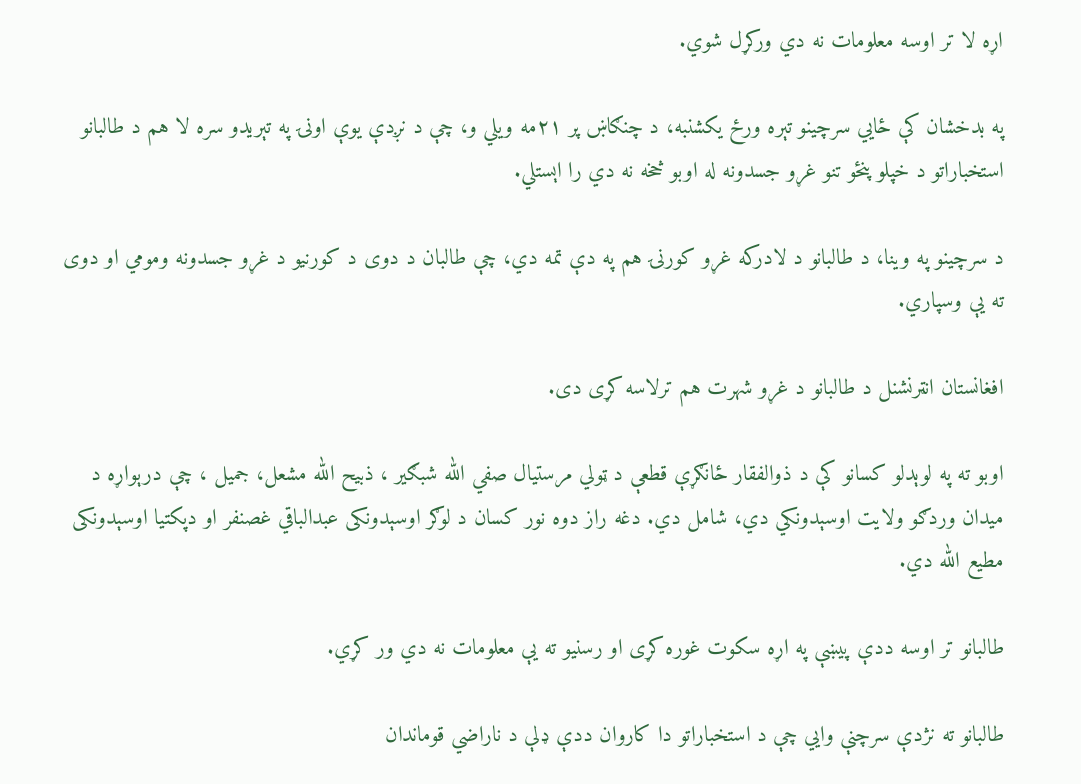اړه لا تر اوسه معلومات نه دي ورکړل شوي.

په بدخشان کې ځايي سرچینو تېره ورځ یکشنبه، د چنګاښ پر ۲۱مه ویلي و، چې د نږدې یوې اونۍ په تېریدو سره لا هم د طالبانو استخباراتو د خپلو پنځو تنو غړو جسدونه له اوبو څخه نه دي را اېستلي.

د سرچینو په وینا، د طالبانو د لادرکه غړو کورنۍ هم په دې تمه دي، چې طالبان د دوی د کورنیو د غړو جسدونه ومومي او دوی ته یې وسپاري.

افغانستان انټرنشنل د طالبانو د غړو شهرت هم ترلاسه کړی دی.

اوبو ته په لوېدلو کسانو کې د ذوالفقار ځانګړې قطعې د ټولي مرستیال صفي الله شبګیر ، ذبیح الله مشعل، جمیل ، چې درېواړه د میدان وردګو ولایت اوسېدونکي دي، شامل دي. دغه راز دوه نور کسان د لوګر اوسېدونکی عبدالباقي غصنفر او دپکتیا اوسېدونکی مطیع الله دي.

طالبانو تر اوسه ددې پیښې په اړه سکوت غوره کړی او رسنیو ته یې معلومات نه دي ور کړي.

طالبانو ته نژدې سرچنې وايي چې د استخباراتو دا کاروان ددې ډلې د ناراضي قوماندان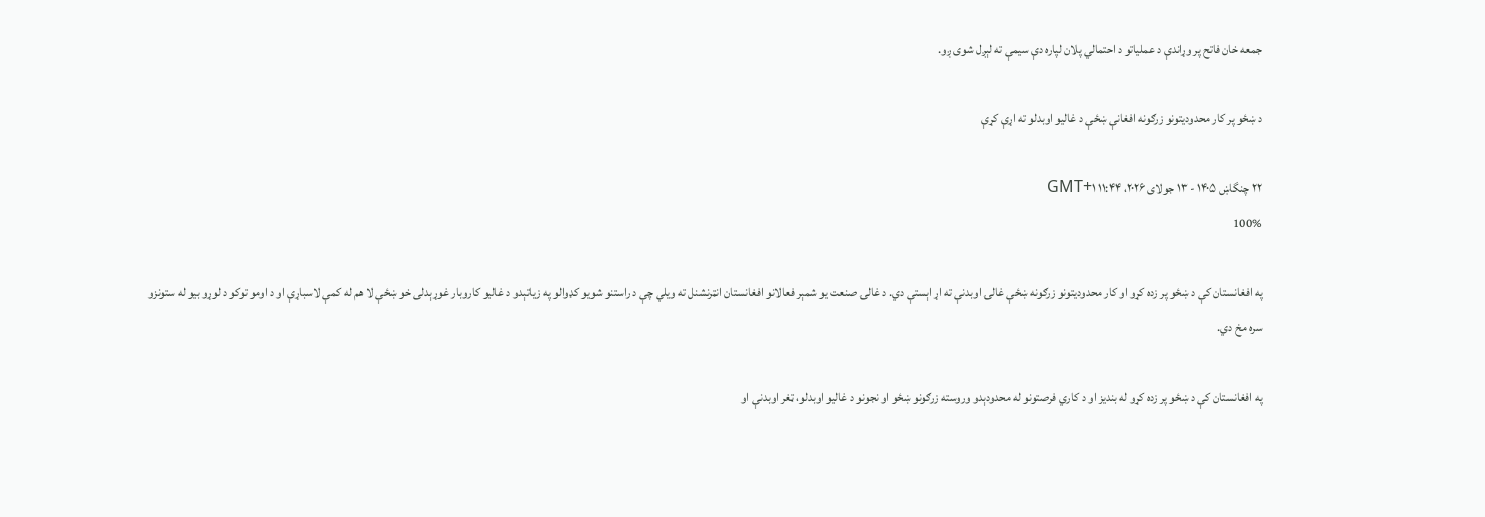جمعه خان فاتح پر وړاندې د عملیاتو د احتمالي پلان لپاره دې سیمې ته لېږل شوی ږو.

د ښځو پر کار محدودیتونو زرګونه افغانې ښځې د غالیو اوبدلو ته اړې کړې

۲۲ چنگاښ ۱۴۰۵ - ۱۳ جولای ۲۰۲۶، ۱۱:۴۴ GMT+۱
100%

په افغانستان کې د ښځو پر زده کړو او کار محدودیتونو زرګونه ښځې غالۍ اوبدنې ته اړ اېستې دي. د غالۍ صنعت یو شمېر فعالانو افغانستان انټرنشنل ته ویلي چې د راستنو شویو کډوالو په زیاتېدو د غالیو کاروبار غوړېدلی خو ښځې لا هم له کمې لاسباړې او د اومو توکو د لوړو بیو له ستونزو سره مخ دي.

په افغانستان کې د ښځو پر زده کړو له بندیز او د کاري فرصتونو له محدودېدو وروسته زرګونو ښځو او نجونو د غالیو اوبدلو، ټغر اوبدنې او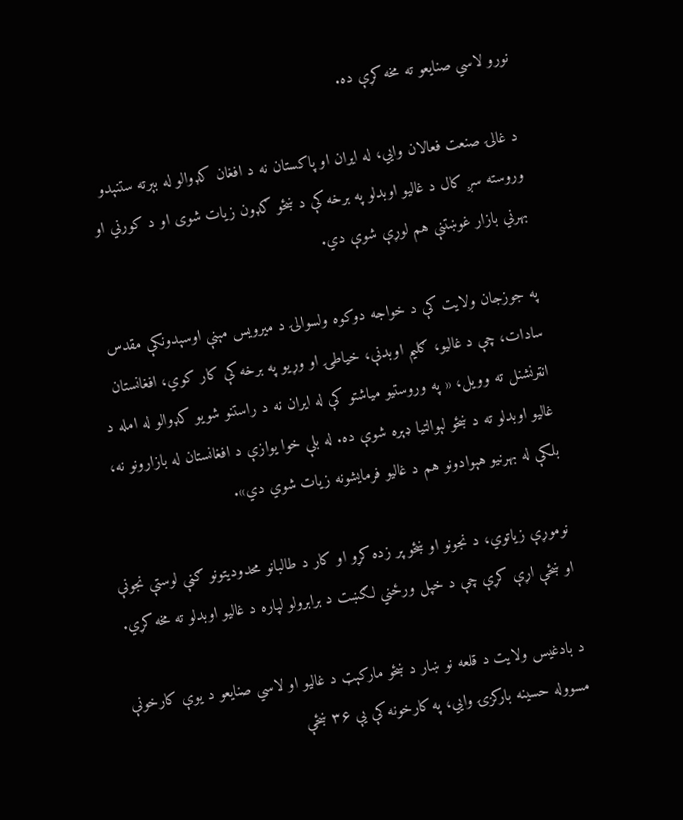نورو لاسي صنایعو ته مخه کړې ده.

د غالۍ صنعت فعالان وایي، له ایران او پاکستان نه د افغان کډوالو له بېرته ستنېدو وروسته سږ کال د غالیو اوبدلو په برخه کې د ښځو ګډون زیات شوی او د کورني او بهرني بازار غوښتنې هم لوړې شوې دي.

په جوزجان ولایت کې د خواجه دوکوه ولسوالۍ د میرویس مېنې اوسېدونکې مقدس سادات، چې د غالیو، ګلیم اوبدنې، خیاطۍ او وړیو په برخه کې کار کوي، افغانستان انټرنشنل ته وویل، « په وروستیو میاشتو کې له ایران نه د راستنو شویو کډوالو له امله د غالیو اوبدلو ته د ښځو لېوالتیا ډېره شوې ده. له بلې خوا یوازې د افغانستان له بازارونو نه، بلکې له بهرنیو هېوادونو هم د غالیو فرمایشونه زیات شوي دي».

نوموړې زیاتوي، د نجونو او ښځو پر زده کړو او کار د طالبانو محدودیتونو ګڼې لوستې نجونې او ښځې اړې کړې چې د خپل ورځني لګښت د برابرولو لپاره د غالیو اوبدلو ته مخه کړي.

د بادغیس ولایت د قلعه نو ښار د ښځو مارکېټ د غالیو او لاسي صنایعو د یوې کارخونې مسووله حسینه بارکزۍ وایي، په کارخونه کې یې ۳۶ ښځې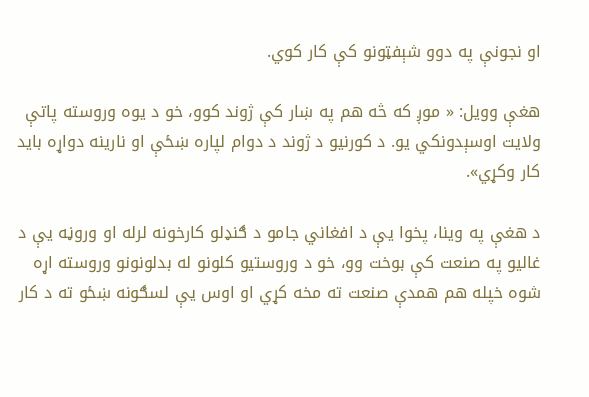او نجونې په دوو شېفټونو کې کار کوي.

هغې وویل: « موږ که څه هم په ښار کې ژوند کوو، خو د یوه وروسته پاتې ولایت اوسېدونکي یو. د کورنیو د ژوند د دوام لپاره ښځې او نارینه دواړه باید کار وکړي».

د هغې په وینا، پخوا یې د افغاني جامو د ګنډلو کارخونه لرله او وروڼه یې د غالیو په صنعت کې بوخت وو، خو د وروستیو کلونو له بدلونونو وروسته اړه شوه خپله هم همدې صنعت ته مخه کړي او اوس یې لسګونه ښځو ته د کار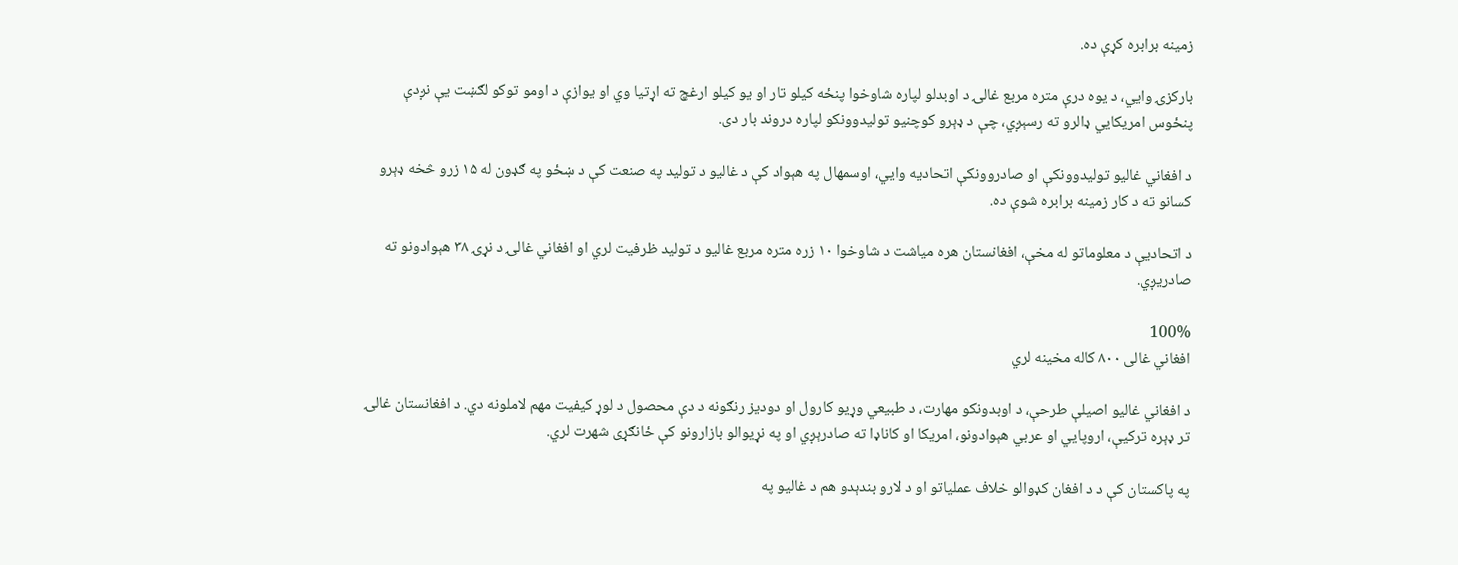زمینه برابره کړې ده.

بارکزۍ وایي، د یوه درې متره مربع غالۍ د اوبدلو لپاره شاوخوا پنځه کیلو تار او یو کیلو ارغچ ته اړتیا وي او یوازې د اومو توکو لګښت یې نږدې پنځوس امریکايي ډالرو ته رسېږي، چې د ډېرو کوچنیو تولیدوونکو لپاره دروند بار دی.

د افغاني غالیو تولیدوونکې او صادروونکې اتحادیه وایي، اوسمهال په هېواد کې د غالیو د تولید په صنعت کې د ښځو په ګډون له ۱۵ زرو څخه ډېرو کسانو ته د کار زمینه برابره شوې ده.

د اتحادیې د معلوماتو له مخې، افغانستان هره میاشت د شاوخوا ۱۰ زره متره مربع غالیو د تولید ظرفیت لري او افغاني غالۍ د نړۍ ۳۸ هېوادونو ته صادریږي.

100%
افغاني غالی ۸۰۰ کاله مخینه لري

د افغاني غالیو اصیلې طرحې، د اوبدونکو مهارت، د طبیعي وړیو کارول او دودیز رنګونه د دې محصول د لوړ کیفیت مهم لاملونه دي. د افغانستان غالۍ تر ډېره ترکیې، اروپايي او عربي هېوادونو، امریکا او کاناډا ته صادرېږي او په نړیوالو بازارونو کې ځانګړی شهرت لري.

په پاکستان کې د د افغان کډوالو خلاف عملیاتو او د لارو بندېدو هم د غالیو په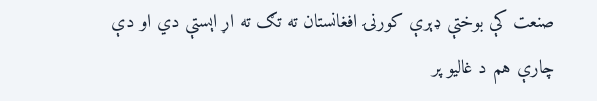صنعت کې بوختې ډېرې کورنۍ افغانستان ته تګ ته اړ اېستې دي او دې چارې هم د غالیو پر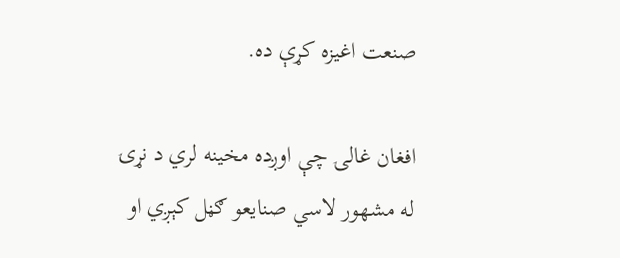صنعت اغیزه کړې ده.

افغان غالۍ چې اوږده مخینه لري د نړۍ له مشهور لاسي صنایعو ګڼل کېږي او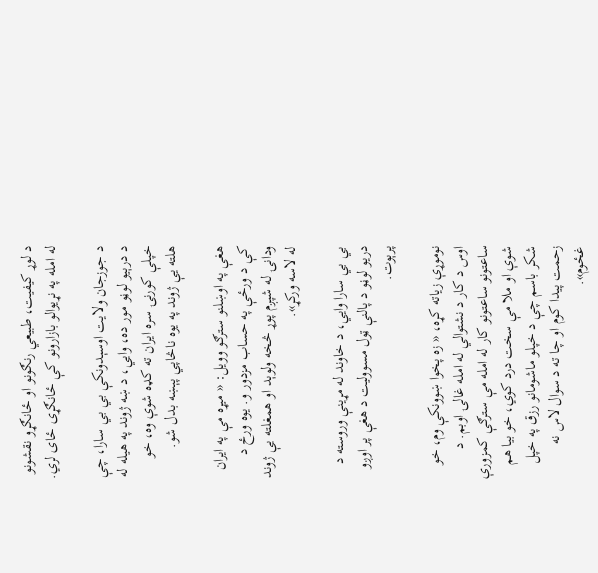د لوړ کیفیت، طبیعي رنګونو او ځانګړو نقشونو له امله په نړیوالو بازارونو کې ځانګړی ځای لري.

د جوزجان ولایت اوسېدونکې بي بي سارا، چې د درېیو لوڼو مور ده، وایي، د ښه ژوند په هیله له خپلې کورنۍ سره ایران ته کډه شوې وه، خو هلته یې ژوند په یوه ناڅاپي پېښه بدل شو.

هغې په اوښلنو سترګو وویل: « میړه مې په ایران کې د ورځې په حساب مزدور و. یوه ورځ د ودانۍ له شپږم پوړ څخه ولوېد او همغلته یې ژوند له لاسه ورکړ».

بي بي سارا وایي، د خاوند له مړینې وروسته د دریو لوڼو د پالنې ټول مسوولیت د هغې پر اوږو پرېوت.

نوموړې زیاته کړه، « زه پخوا ښوونکې وم، خو اوس د کار د نشتوالي له امله غالۍ اوبم. د ساعتونو ساعتونو کار له امله مې سترګې کمزورې شوې او ملا مې سخت درد کوي، خو بیا هم شکر باسم چې د خپلو ماشومانو رزق په خپل زحمت پیدا کوم او چا ته د سوال لاس نه غځوم».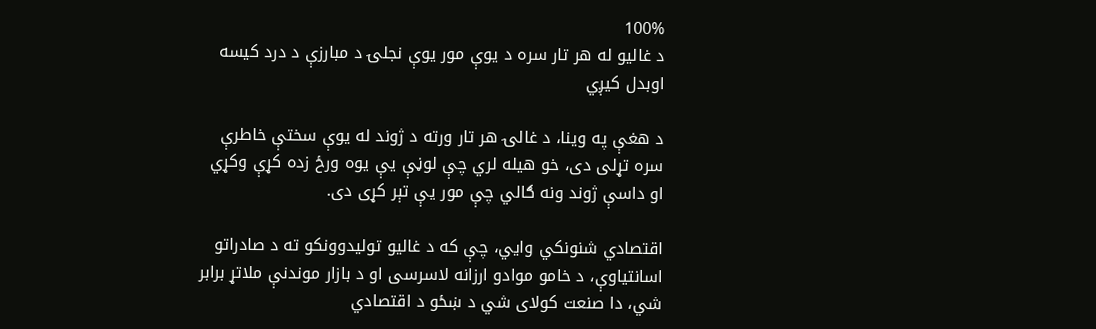100%
د غالیو له هر تار سره د یوې مور یوې نجلۍ د مبارزې د درد کیسه اوبدل کیږي

د هغې په وینا، د غالۍ هر تار ورته د ژوند له یوې سختې خاطرې سره تړلی دی، خو هیله لري چې لوڼې یې یوه ورځ زده کړې وکړي او داسې ژوند ونه ګالي چې مور یې تېر کړی دی.

اقتصادي شنونکي وایي، چې که د غالیو تولیدوونکو ته د صادراتو اسانتیاوې، د خامو موادو ارزانه لاسرسی او د بازار موندنې ملاتړ برابر شي، دا صنعت کولای شي د ښځو د اقتصادي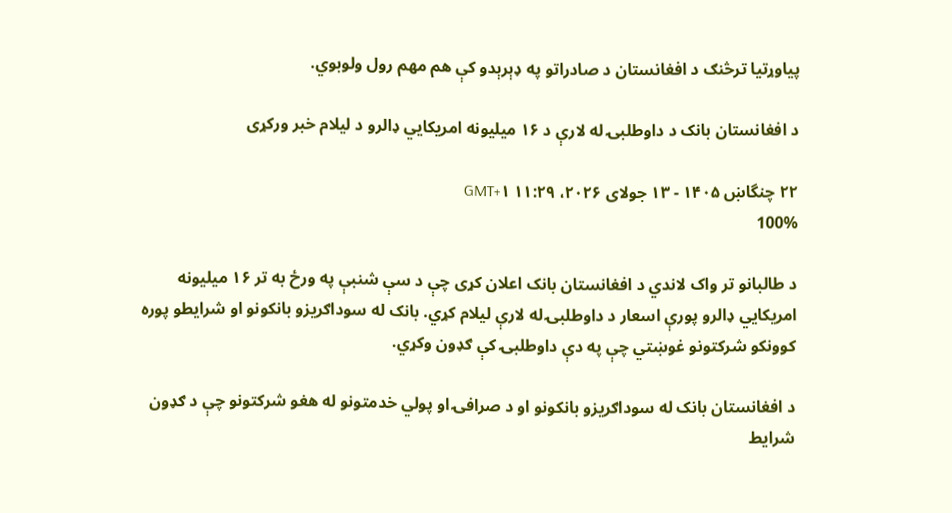پیاوړتیا ترڅنګ د افغانستان د صادراتو په ډېرېدو کې هم مهم رول ولوبوي.

د افغانستان بانک د داوطلبۍ له لارې د ۱۶ میلیونه امریکايي ډالرو د لیلام خبر ورکړی

۲۲ چنگاښ ۱۴۰۵ - ۱۳ جولای ۲۰۲۶، ۱۱:۲۹ GMT+۱
100%

د طالبانو تر واک لاندي د افغانستان بانک اعلان کړی چې د سې شنبې په ورځ به تر ۱۶ میلیونه امریکايي ډالرو پورې اسعار د داوطلبۍ له لارې لیلام کړي. بانک له سوداګریزو بانکونو او شرایطو پوره کوونکو شرکتونو غوښتي چې په دې داوطلبۍ کې ګډون وکړي.

د افغانستان بانک له سوداګریزو بانکونو او د صرافۍ او پولي خدمتونو له هغو شرکتونو چې د ګډون شرایط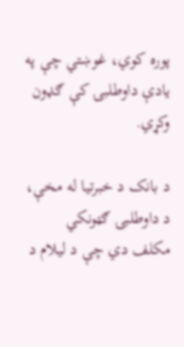پوره کوي، غوښتي چې په یادې داوطلبۍ کې ګډون وکړي.

د بانک د خبرتیا له مخې، د داوطلبۍ ګټونکي مکلف دي چې د لیلام د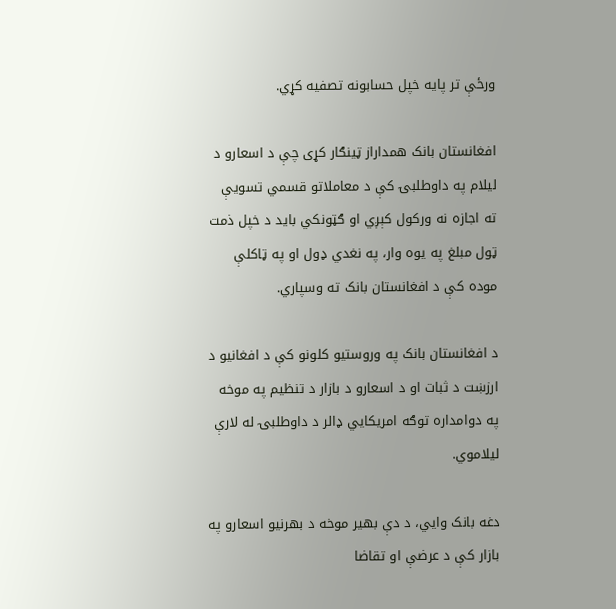ورځې تر پایه خپل حسابونه تصفیه کړي.

افغانستان بانک همداراز ټینګار کړی چې د اسعارو د لیلام په داوطلبۍ کې د معاملاتو قسمي تسویې ته اجازه نه ورکول کېږي او ګټونکي باید د خپل ذمت ټول مبلغ په یوه وار، په نغدي ډول او په ټاکلې موده کې د افغانستان بانک ته وسپاري.

د افغانستان بانک په وروستیو کلونو کې د افغانیو د ارزښت د ثبات او د اسعارو د بازار د تنظیم په موخه په دوامداره توګه امریکايي ډالر د داوطلبۍ له لارې لیلاموي.

دغه بانک وایي، د دې بهیر موخه د بهرنیو اسعارو په بازار کې د عرضې او تقاضا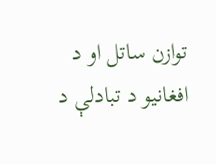توازن ساتل او د افغانیو د تبادلې د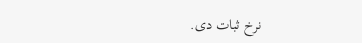نرخ ثبات دی.